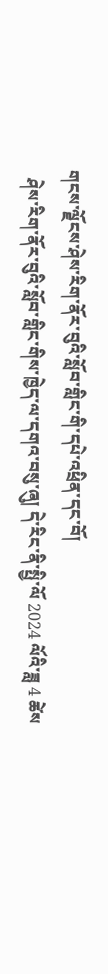གངས་ལྗོངས་ཤེས་རིག་ནོར་བུའི་སློབ་གླིང་གི་དཔེ་འཕྲིན་དང་བོ།
  ཤེས་རིག་ནོར་བུའི་སློབ་གླིང་གིས་ཁྱེད་ལ་དགའ་བསུ་ཞུ། དེ་རིང་ནི་སྤྱི་ལོ 2024 ལོའི་ཟླ 4 ཚེས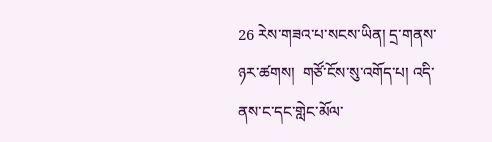26 རེས་གཟའ་པ་སངས་ཡིན། དྲ་གནས་ཉར་ཚགས།  གཙོ་ངོས་སུ་འགོད་པ། འདི་ནས་ང་དང་གླེང་མོལ་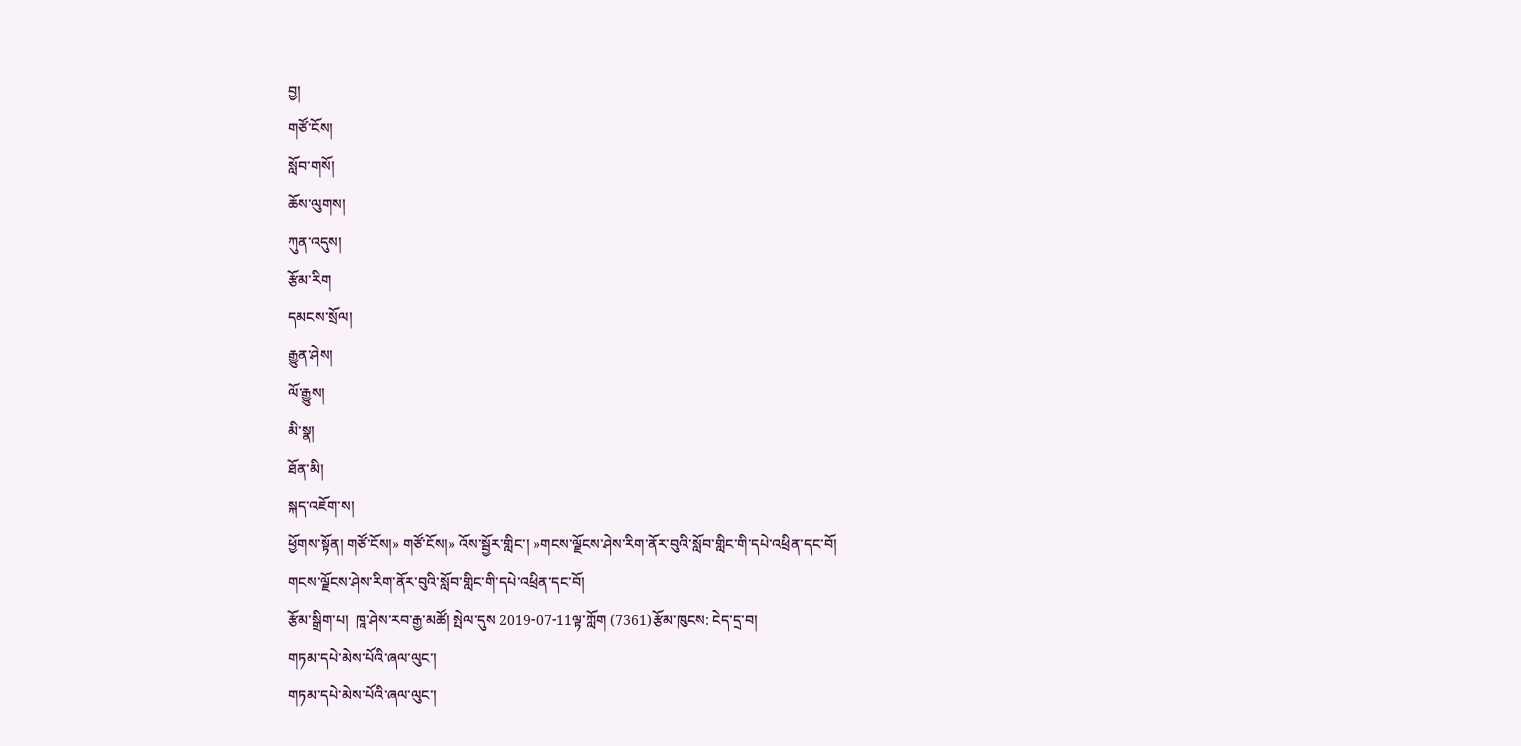བྱ།
གཙོ་ངོས།
སློབ་གསོ།
ཆོས་ལུགས།
ཀུན་འདུས།
རྩོམ་རིག
དམངས་སྲོལ།
རྒྱུན་ཤེས།
ལོ་རྒྱུས།
མི་སྣ།
ཐོན་མི།
སྐད་འཇོག་ས།
ཕྱོགས་སྟོན། གཙོ་ངོས།» གཙོ་ངོས།» འོས་སྦྱོར་གླིང་། »གངས་ལྗོངས་ཤེས་རིག་ནོར་བུའི་སློབ་གླིང་གི་དཔེ་འཕྲིན་དང་བོ།
གངས་ལྗོངས་ཤེས་རིག་ནོར་བུའི་སློབ་གླིང་གི་དཔེ་འཕྲིན་དང་བོ།
རྩོམ་སྒྲིག་པ།  ཁཱ་ཤེས་རབ་རྒྱ་མཚོ། སྤེལ་དུས 2019-07-11ལྟ་ཀློག (7361)རྩོམ་ཁུངས: ངེད་དྲ་བ།
གཏམ་དཔེ་མེས་པོའི་ཞལ་ལུང་།
གཏམ་དཔེ་མེས་པོའི་ཞལ་ལུང་།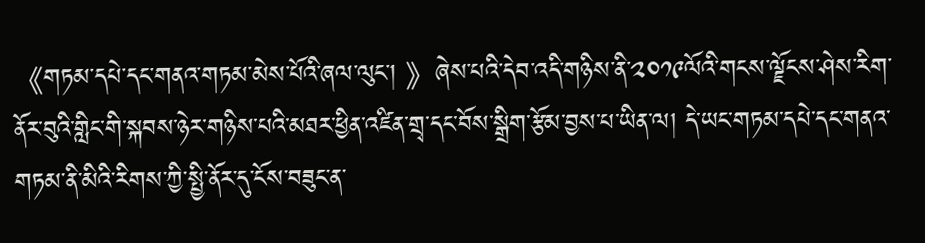《གཏམ་དཔེ་དང་གནའ་གཏམ་མེས་པོའི་ཞལ་ལུང་། 》ཞེས་པའི་དེབ་འདི་གཉིས་ནི་༢༠༡༩ལོའི་གངས་ལྗོངས་ཤེས་རིག་ནོར་བུའི་གླིང་གི་སྐབས་ཉེར་གཉིས་པའི་མཐར་ཕྱིན་འཛིན་གྲྭ་དང་བོས་སྒྲིག་རྩོམ་བྱས་པ་ཡིན་ལ། དེ་ཡང་གཏམ་དཔེ་དང་གནའ་གཏམ་ནི་མིའི་རིགས་ཀྱི་སྤྱི་ནོར་དུ་ངོས་བཟུང་ན་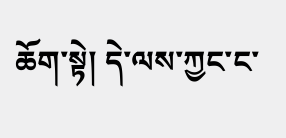ཆོག་སྟེ། དེ་ལས་ཀྱང་ང་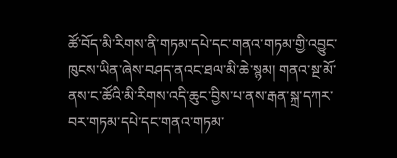ཚོ་བོད་མི་རིགས་ནི་གཏམ་དཔེ་དང་གནའ་གཏམ་གྱི་འབྱུང་ཁུངས་ཡིན་ཞེས་བཤད་ནའང་ཐལ་མི་ཆེ་སྙམ། གནའ་སྔ་མོ་ནས་ང་ཚོའི་མི་རིགས་འདི་ཆུང་བྱིས་པ་ནས་རྒན་སྐྲ་དཀར་བར་གཏམ་དཔེ་དང་གནའ་གཏམ་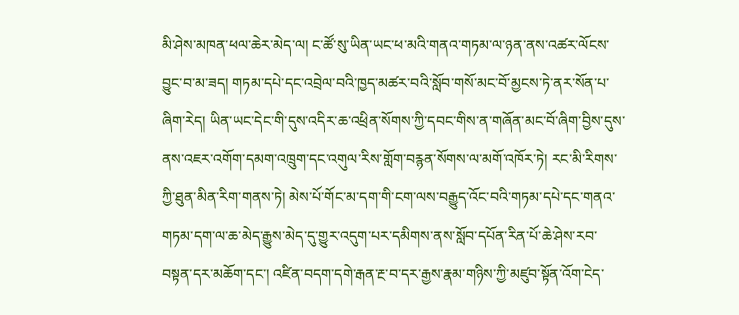མི་ཤེས་མཁན་ཕལ་ཆེར་མེད་ལ། ང་ཚོ་སུ་ཡིན་ཡང་ཕ་མའི་གནའ་གཏམ་ལ་ཉན་ནས་འཚར་ལོངས་བྱུང་བ་མ་ཟད། གཏམ་དཔེ་དང་འབྲེལ་བའི་ཁྱད་མཚར་བའི་སློབ་གསོ་མང་བོ་མྱངས་ཏེ་ནར་སོན་པ་ཞིག་རེད། ཡིན་ཡང་དེང་གི་དུས་འདིར་ཆ་འཕྲིན་སོགས་ཀྱི་དབང་གིས་ན་གཞོན་མང་བོ་ཞིག་བྱིས་དུས་ནས་འཇར་འགོག་དམག་འཁྲུག་དང་འགུལ་རིས་གློག་བརྙན་སོགས་ལ་མགོ་འཁོར་ཏེ། རང་མི་རིགས་ཀྱི་ཐུན་མིན་རིག་གནས་ཏེ། མེས་པོ་གོང་མ་དག་གི་ངག་ལས་བརྒྱུད་འོང་བའི་གཏམ་དཔེ་དང་གནའ་གཏམ་དག་ལ་ཆ་མེད་རྒྱུས་མེད་དུ་གྱུར་འདུག་པར་དམིགས་ནས་སློབ་དཔོན་རིན་པོ་ཆེ་ཤེས་རབ་བསྟན་དར་མཆོག་དང་། འཛིན་བདག་དགེ་རྒན་རྔ་བ་དར་རྒྱས་རྣམ་གཉིས་ཀྱི་མཛུབ་སྟོན་འོག་ངེད་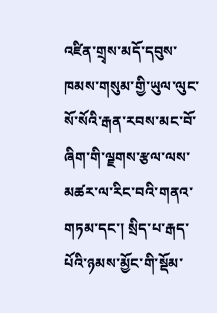འཛིན་གྲྭས་མདོ་དབུས་ཁམས་གསུམ་གྱི་ཡུལ་ལུང་སོ་སོའི་རྒན་རབས་མང་བོ་ཞིག་གི་ལྗགས་རྩལ་ལས་མཚར་ལ་རིང་བའི་གནའ་གཏམ་དང་། སྲིད་པ་རྒད་པོའི་ཉམས་མྱོང་གི་སྡོམ་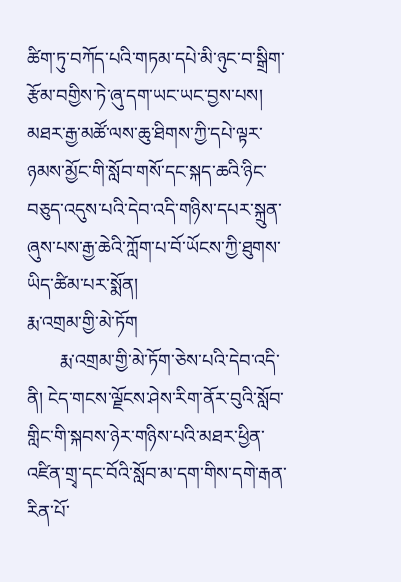ཚིག་ཏུ་བཀོད་པའི་གཏམ་དཔེ་མི་ཉུང་བ་སྒྲིག་རྩོམ་བགྱིས་ཏེ་ཞུ་དག་ཡང་ཡང་བྱས་པས།  མཐར་རྒྱ་མཚོ་ལས་ཆུ་ཐིགས་ཀྱི་དཔེ་ལྟར་ཉམས་མྱོང་གི་སློབ་གསོ་དང་སྐད་ཆའི་ཉིང་བཅུད་འདུས་པའི་དེབ་འདི་གཉིས་དཔར་སྐྲུན་ཞུས་པས་རྒྱ་ཆེའི་ཀློག་པ་བོ་ཡོངས་ཀྱི་ཐུགས་ཡིད་ཚིམ་པར་སྨོན།
རྨ་འགྲམ་གྱི་མེ་ཏོག
       རྨ་འགྲམ་གྱི་མེ་ཏོག་ཅེས་པའི་དེབ་འདི་ནི། ངེད་གངས་ལྗོངས་ཤེས་རིག་ནོར་བུའི་སློབ་གླིང་གི་སྐབས་ཉེར་གཉིས་པའི་མཐར་ཕྱིན་འཛིན་གྲྭ་དང་བོའི་སློབ་མ་དག་གིས་དགེ་རྒན་རིན་པོ་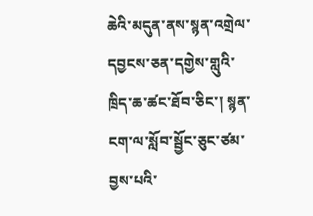ཆེའི་མདུན་ནས་སྙན་འགྲེལ་དབྱངས་ཅན་དགྱེས་གླུའི་ཁྲིད་ཆ་ཚང་ཐོབ་ཅིང་། སྙན་ངག་ལ་སློབ་སྦྱོང་ཅུང་ཙམ་བྱས་པའི་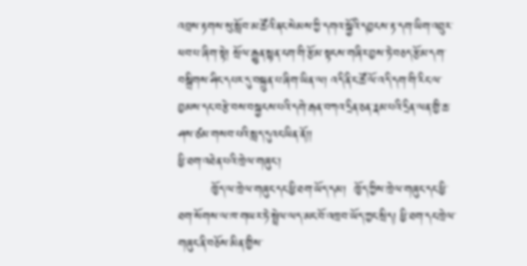འབྲས་རྟགས་སུ་སློབ་མ་ཚོའི་ནང་སེམས་ཀྱི་དགའ་སྐྱོའི་དབྱངས་རྟ་དག་ཡིག་འབྲུར་ཕབ་པ་ཞིག་སྟེ། སྲོལ་རྒྱུན་སྙན་ངག་གི་རྩོམ་སྟངས་གཞིར་བྱས་ཏེ་བཅད་རྩོམ་དག་བསྒྲིགས་ཤིང་དཔར་དུ་བསྐྲུན་པ་ཞིག་ཡིན་ལ། འདི་ནི་ང་ཚོ་ལོ་འདི་དག་གི་རིང་ལ་བྱམས་དང་བརྩེ་བས་བསྐྱངས་པའི་དགེ་རྒན་བཀའ་དྲིན་ཅན་རྣམ་པའི་དྲིན་ལན་གྱི་ཆ་ཤས་ཙམ་གསབ་པའི་སླད་དུའང་ཡིན་ནོ།།
ཕྱི་ཐག་འཐེན་པའི་ཁྲེལ་གཞུང་།
        ཁྱོད་ལ་ཁྲེལ་གཞུང་དང་ཕྱི་ཐག་ཡོད་དམ།  ཁྱོད་ཀྱིས་ཁྲེལ་གཞུང་དང་ཕྱི་ཐག་སོགས་ལ་ཁ་གཡར་ཏེ་སྤྲེལ་ལད་མང་བོ་འཁྲབ་ཡོད་ཀྱང་སྲིད། ཕྱི་ཐག་དང་ཁྲེལ་གཞུང་ནི་བཅོས་མིན་གྱིས་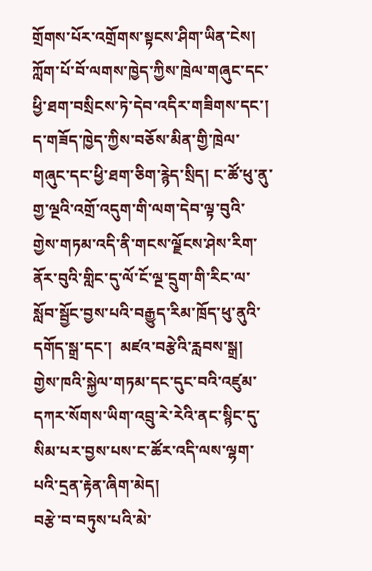གྲོགས་པོར་འགྲོགས་སྟངས་ཤིག་ཡིན་ངེས།  ཀློག་པོ་བོ་ལགས་ཁྱེད་ཀྱིས་ཁྲེལ་གཞུང་དང་ཕྱི་ཐག་བསྲིངས་ཏེ་དེབ་འདིར་གཟིགས་དང་། ད་གཟོད་ཁྱེད་ཀྱིས་བཅོས་མིན་གྱི་ཁྲེལ་གཞུང་དང་ཕྱི་ཐག་ཅིག་རྙེད་སྲིད། ང་ཚོ་ཕུ་ནུ་གྱ་ལྔའི་འགྲོ་འདུག་གི་ལག་དེབ་ལྟ་བུའི་གྱེས་གཏམ་འདི་ནི་གངས་ལྗོངས་ཤེས་རིག་ནོར་བུའི་གླིང་དུ་ལོ་ངོ་ལྔ་དྲུག་གི་རིང་ལ་སློབ་སྦྱོང་བྱས་པའི་བརྒྱུད་རིམ་ཁྲོད་ཕུ་ནུའི་དགོད་སྒྲ་དང་།  མཛའ་བརྩེའི་རླབས་སྒྲ།  གྱེས་ཁའི་སྐྱེལ་གཏམ་དང་དུང་བའི་འཛུམ་དཀར་སོགས་ཡིག་འབྲུ་རེ་རེའི་ནང་སྙིང་དུ་སིམ་པར་བྱས་པས་ང་ཚོར་འདི་ལས་ལྷག་པའི་དྲན་རྟེན་ཞིག་མེད།
བརྩེ་བ་བཏུས་པའི་མེ་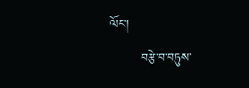ལོང་།
       བརྩེ་བ་བཏུས་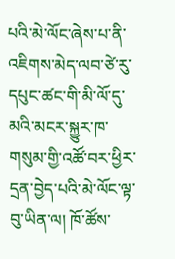པའི་མེ་ལོང་ཞེས་པ་ནི་འཇིགས་མེད་ལབ་ཙེ་རུ་དཔུང་ཚང་གི་མི་ལོ་དུ་མའི་མངར་སྐྱུར་ཁ་གསུམ་གྱི་འཚོ་བར་ཕྱིར་དྲན་བྱེད་པའི་མེ་ལོང་ལྟ་བུ་ཡིན་ལ། ཁོ་ཚོས་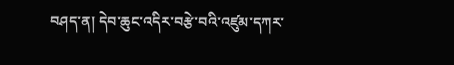བཤད་ན། དེབ་ཆུང་འདིར་བརྩེ་བའི་འཛུམ་དཀར་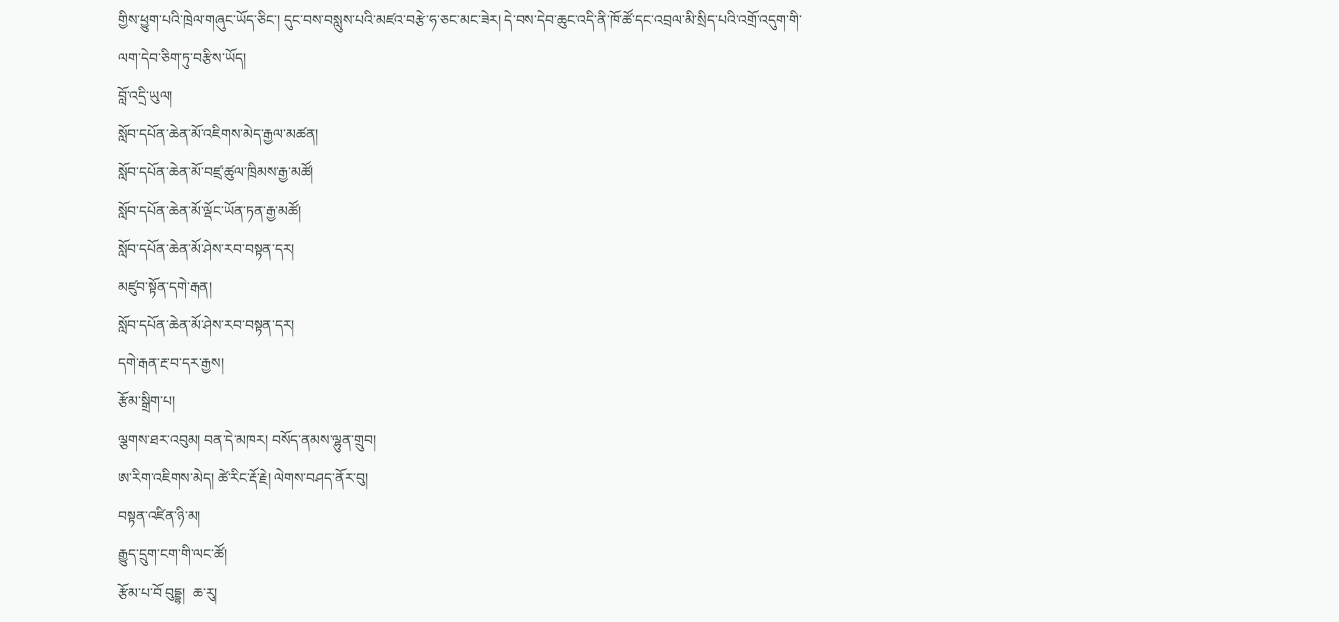གྱིས་ཕྱུག་པའི་ཁྲེལ་གཞུང་ཡོད་ཅིང་། དུང་བས་བསླུས་པའི་མཛའ་བརྩེ་ཧ་ཅང་མང་ཟེར། དེ་བས་དེབ་ཆུང་འདི་ནི་ཁོ་ཚོ་དང་འབྲལ་མི་སྲིད་པའི་འགྲོ་འདུག་གི་ལག་དེབ་ཅིག་ཏུ་བརྩིས་ཡོད།
བློ་འདྲི་ཡུལ།
སློབ་དཔོན་ཆེན་མོ་འཇིགས་མེད་རྒྱལ་མཚན།
སློབ་དཔོན་ཆེན་མོ་བཛྲ་ཚུལ་ཁྲིམས་རྒྱ་མཚོ།
སློབ་དཔོན་ཆེན་མོ་ལྡོང་ཡོན་ཏན་རྒྱ་མཚོ།
སློབ་དཔོན་ཆེན་མོ་ཤེས་རབ་བསྟན་དར།
མཛུབ་སྟོན་དགེ་རྒན།
སློབ་དཔོན་ཆེན་མོ་ཤེས་རབ་བསྟན་དར།
དགེ་རྒན་རྔ་བ་དར་རྒྱས།
རྩོམ་སྒྲིག་པ།
ལྕགས་ཐར་འབུམ། བན་དེ་མཁར། བསོད་ནམས་ལྷུན་གྲུབ།
ཨ་རིག་འཇིགས་མེད། ཚེ་རིང་རྡོ་རྗེ། ལེགས་བཤད་ནོར་བུ།
བསྟན་འཛིན་ཉི་མ།
རྒྱུད་དྲུག་ངག་གི་ལང་ཚོ།
རྩོམ་པ་བོ བུདྡྷ།  ཆ་རུ།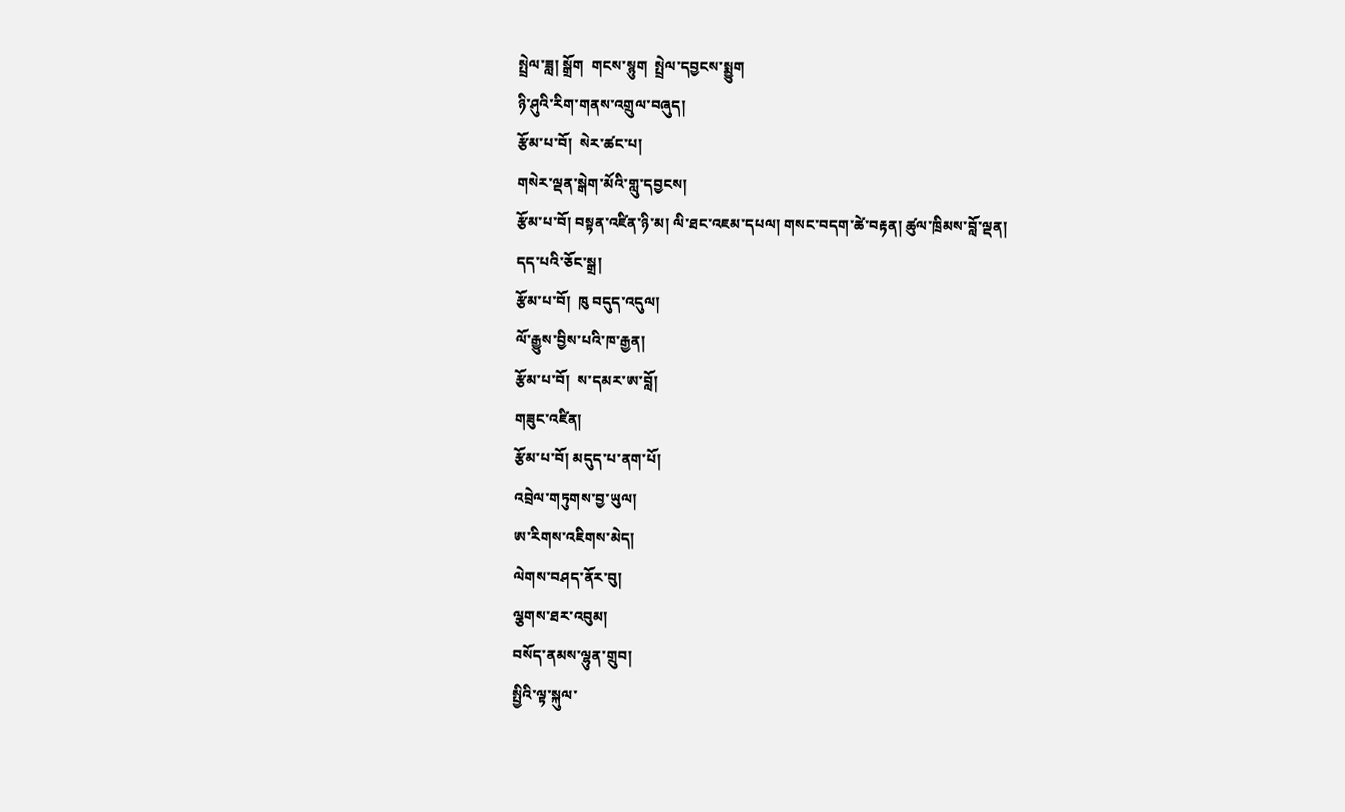སྤྲེལ་ཟླ། སྒྲོག  གངས་སྙུག  སྤྲེལ་དབྱངས་སྨྱུག
ཉི་ཤུའི་རིག་གནས་འགྲུལ་བཞུད།
རྩོམ་པ་བོ།  སེར་ཚང་པ།
གསེར་ལྡན་སྒེག་མོའི་གླུ་དབྱངས།
རྩོམ་པ་བོ། བསྟན་འཛིན་ཉི་མ། ལི་ཐང་འཇམ་དཔལ། གསང་བདག་ཚེ་བརྟན། ཚུལ་ཁྲིམས་བློ་ལྡན།
དད་པའི་ཅོང་སྒྲ།
རྩོམ་པ་བོ།  ཁུ བདུད་འདུལ།
ལོ་རྒྱུས་བྱིས་པའི་ཁ་རྒྱན།
རྩོམ་པ་བོ།  ས་དམར་ཨ་བློ།
གཟུང་འཛིན།
རྩོམ་པ་བོ། མདུད་པ་ནག་པོ།
འབྲེལ་གཏུགས་བྱ་ཡུལ།
ཨ་རིགས་འཇིགས་མེད།
ལེགས་བཤད་ནོར་བུ།
ལྕགས་ཐར་འབུམ།
བསོད་ནམས་ལྷུན་གྲུབ།
སྤྱིའི་ལྟ་སྐུལ་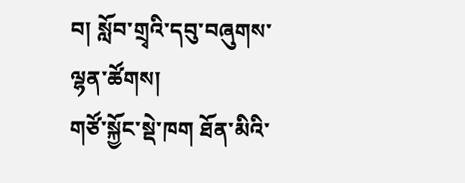བ། སློབ་གྲྭའི་དབུ་བཞུགས་ལྷན་ཚོགས།
གཙོ་སྐྱོང་སྡེ་ཁག ཐོན་མིའི་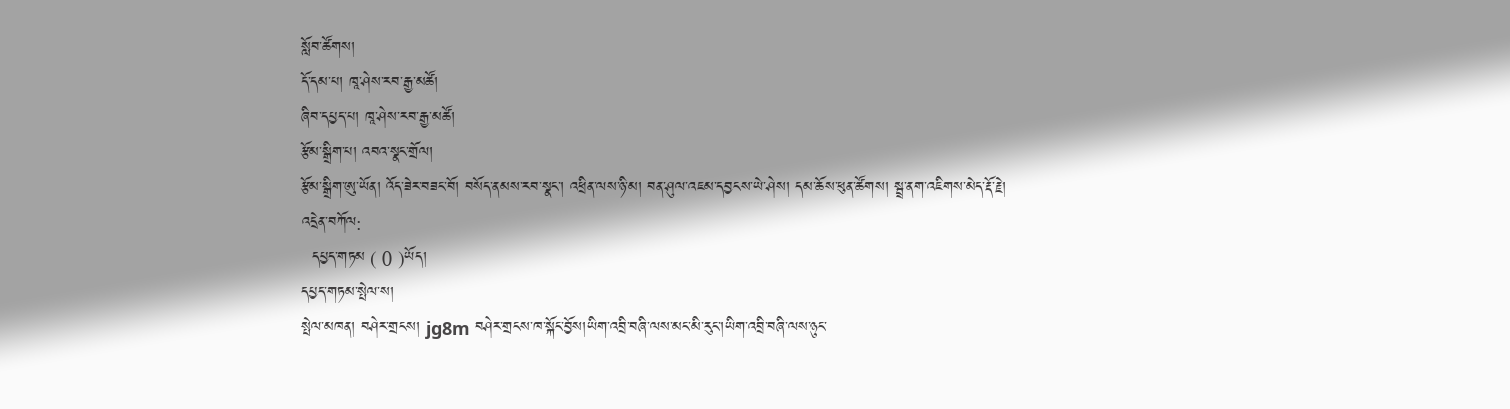སློབ་ཚོགས།
དོ་དམ་པ། ཁཱ་ཤེས་རབ་རྒྱ་མཚོ།
ཞིབ་དཔྱད་པ། ཁཱ་ཤེས་རབ་རྒྱ་མཚོ།
རྩོམ་སྒྲིག་པ། འབའ་སྣང་གྲོལ།
རྩོམ་སྒྲིག་ཨུ་ཡོན། འོད་ཟེར་བཟང་བོ། བསོད་ནམས་རབ་སྣང་། འཕྲིན་ལས་ཉི་མ། བན་ཤུལ་འཇམ་དབྱངས་ཡེ་ཤེས། དམ་ཆོས་ཕུན་ཚོགས། སྦྲ་ནག་འཇིགས་མེད་རྡོ་རྗེ།
འདྲེན་བཀོལ:
  དཔྱད་གཏམ ( 0 )ཡོད།
དཔྱད་གཏམ་སྤེལ་ས།
སྤེལ་མཁན། བཤེར་གྲངས། jg8m བཤེར་གྲངས་ཁ་སྐོང་བྱོས།ཡིག་འབྲི་བཞི་ལས་མང་མི་རུང་།ཡིག་འབྲི་བཞི་ལས་ཉུང་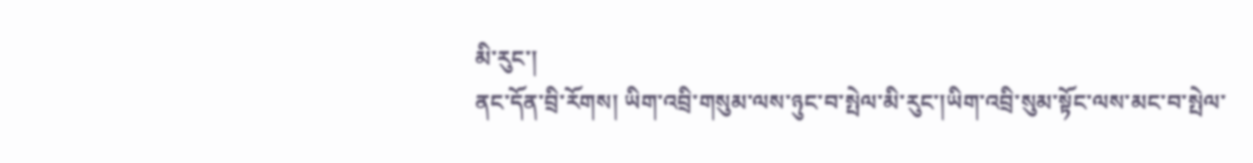མི་རུང་།
ནང་དོན་བྲི་རོགས། ཡིག་འབྲི་གསུམ་ལས་ཉུང་བ་སྤེལ་མི་རུང་།ཡིག་འབྲི་སུམ་སྟོང་ལས་མང་བ་སྤེལ་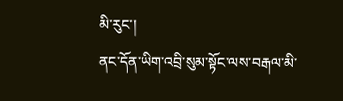མི་རུང་།
ནང་དོན་ཡིག་འབྲི་སུམ་སྟོང་ལས་བརྒལ་མི་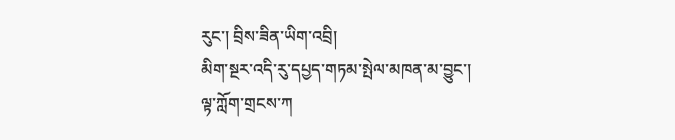རུང་། བྲིས་ཟིན་ཡིག་འབྲི།
མིག་སྔར་འདི་རུ་དཔྱད་གཏམ་སྤེལ་མཁན་མ་བྱུང་།
ལྟ་ཀློག་གྲངས་ཀ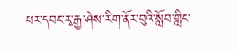པར་དབང་རྭ་རྒྱ་ཤེས་རིག་ནོར་བུའི་སློབ་གླིང་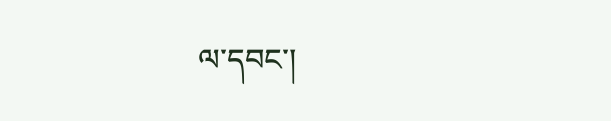ལ་དབང་།